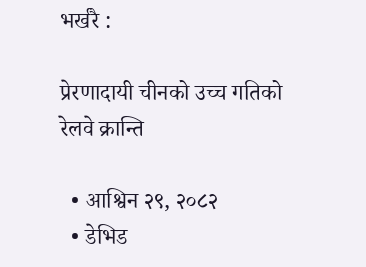भर्खरै :

प्रेरणादायी चीनको उच्च गतिको रेलवे क्रान्ति

  • आश्विन २९, २०८२
  • डेभिड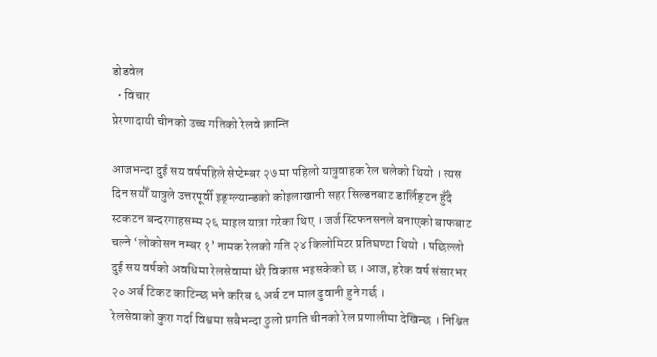डोडवेल
  • विचार
प्रेरणादायी चीनको उच्च गतिको रेलवे क्रान्ति

आजभन्दा दुई सय वर्षपहिले सेप्टेम्बर २७ मा पहिलो यात्रुवाहक रेल चलेको थियो । त्यस दिन सयौँ यात्रुले उत्तरपूर्वी इङ्ग्ल्यान्डको कोइलाखानी सहर सिल्डनबाट डार्लिङ्टन हुँदै स्टकटन बन्दरगाहसम्म २६ माइल यात्रा गरेका थिए । जर्ज स्टिफनसनले बनाएको बाफबाट चल्ने ‘लोकोसन नम्बर १’ नामक रेलको गति २४ किलोमिटर प्रतिघण्टा थियो । पछिल्लो दुई सय वर्षको अवधिमा रेलसेवामा धेरै विकास भइसकेको छ । आज, हरेक वर्ष संसारभर २० अर्ब टिकट काटिन्छ भने करिब ६ अर्ब टन माल ढुवानी हुने गर्छ ।
रेलसेवाको कुरा गर्दा विश्वमा सबैभन्दा ठुलो प्रगति चीनको रेल प्रणालीमा देखिन्छ । निश्चित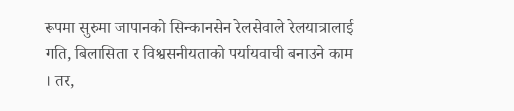रूपमा सुरुमा जापानको सिन्कानसेन रेलसेवाले रेलयात्रालाई गति, बिलासिता र विश्वसनीयताको पर्यायवाची बनाउने काम । तर,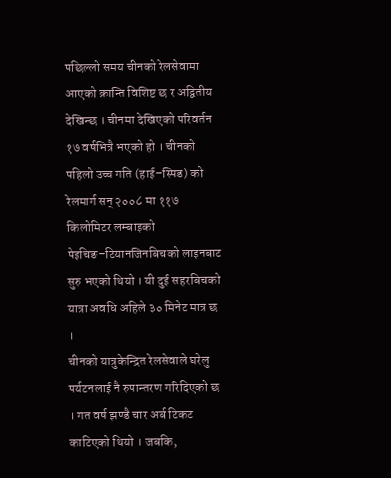पछिल्लो समय चीनको रेलसेवामा आएको क्रान्ति विशिष्ट छ र अद्वितीय देखिन्छ । चीनमा देखिएको परिवर्तन १७ वर्षभित्रै भएको हो । चीनको पहिलो उच्च गति (हाई–स्पिड) को रेलमार्ग सन् २००८ मा ११७ किलोमिटर लम्बाइको पेइचिङ–टियानजिनबिचको लाइनबाट सुरु भएको थियो । यी दुई सहरबिचको यात्रा अवधि अहिले ३० मिनेट मात्र छ ।
चीनको यात्रुकेन्द्रित रेलसेवाले घरेलु पर्यटनलाई नै रुपान्तरण गरिदिएको छ । गत वर्ष झण्डै चार अर्ब टिकट काटिएको थियो । जबकि,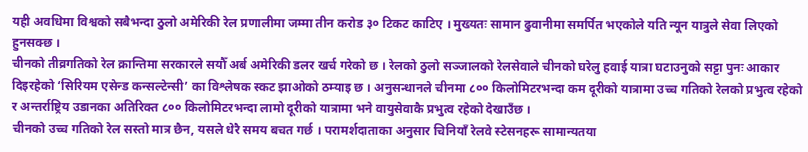यही अवधिमा विश्वको सबैभन्दा ठुलो अमेरिकी रेल प्रणालीमा जम्मा तीन करोड ३० टिकट काटिए । मुख्यतः सामान ढुवानीमा समर्पित भएकोले यति न्यून यात्रुले सेवा लिएको हुनसक्छ ।
चीनको तीव्रगतिको रेल क्रान्तिमा सरकारले सयौँ अर्ब अमेरिकी डलर खर्च गरेको छ । रेलको ठुलो सञ्जालको रेलसेवाले चीनको घरेलु हवाई यात्रा घटाउनुको सट्टा पुनः आकार दिइरहेको ‘सिरियम एसेन्ड कन्सल्टेन्सी’ का विश्लेषक स्कट झाओको ठम्याइ छ । अनुसन्धानले चीनमा ८०० किलोमिटरभन्दा कम दूरीको यात्रामा उच्च गतिको रेलको प्रभुत्व रहेको र अन्तर्राष्ट्रिय उडानका अतिरिक्त ८०० किलोमिटरभन्दा लामो दूरीको यात्रामा भने वायुसेवाकै प्रभुत्व रहेको देखाउँछ ।
चीनको उच्च गतिको रेल सस्तो मात्र छैन, यसले धेरै समय बचत गर्छ । परामर्शदाताका अनुसार चिनियाँ रेलवे स्टेसनहरू सामान्यतया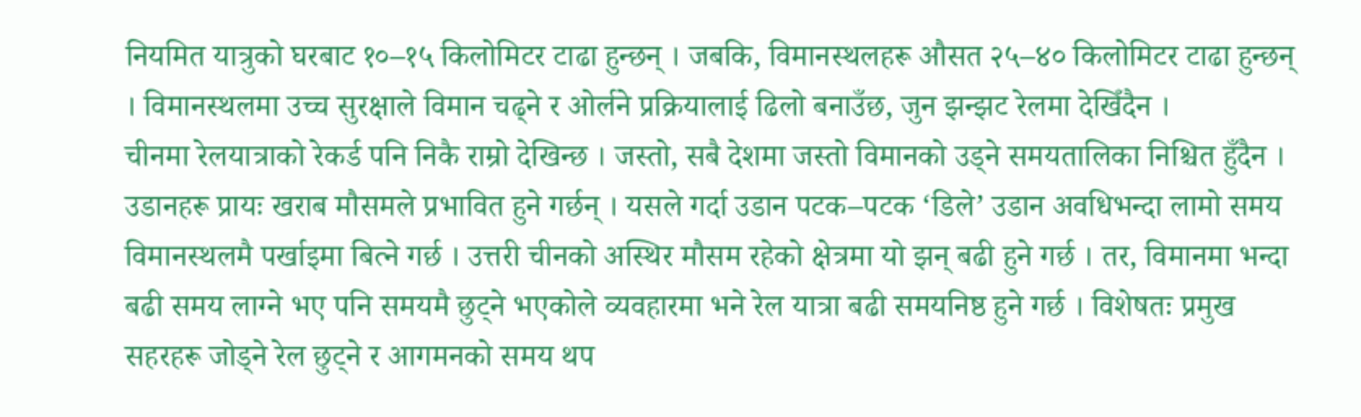नियमित यात्रुको घरबाट १०–१५ किलोमिटर टाढा हुन्छन् । जबकि, विमानस्थलहरू औसत २५–४० किलोमिटर टाढा हुन्छन् । विमानस्थलमा उच्च सुरक्षाले विमान चढ्ने र ओर्लने प्रक्रियालाई ढिलो बनाउँछ, जुन झन्झट रेलमा देखिँदैन ।
चीनमा रेलयात्राको रेकर्ड पनि निकै राम्रो देखिन्छ । जस्तो, सबै देशमा जस्तो विमानको उड्ने समयतालिका निश्चित हुँदैन । उडानहरू प्रायः खराब मौसमले प्रभावित हुने गर्छन् । यसले गर्दा उडान पटक–पटक ‘डिले’ उडान अवधिभन्दा लामो समय विमानस्थलमै पर्खाइमा बित्ने गर्छ । उत्तरी चीनको अस्थिर मौसम रहेको क्षेत्रमा यो झन् बढी हुने गर्छ । तर, विमानमा भन्दा बढी समय लाग्ने भए पनि समयमै छुट्ने भएकोले व्यवहारमा भने रेल यात्रा बढी समयनिष्ठ हुने गर्छ । विशेषतः प्रमुख सहरहरू जोड्ने रेल छुट्ने र आगमनको समय थप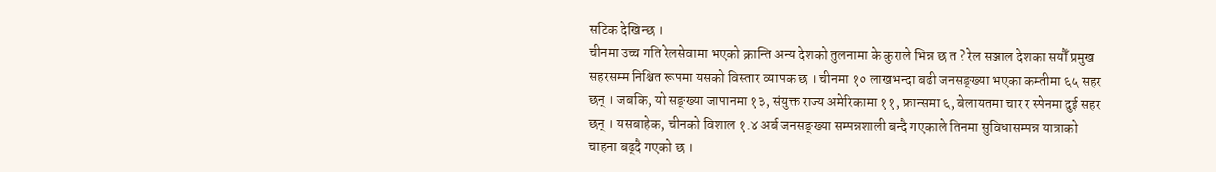सटिक देखिन्छ ।
चीनमा उच्च गति रेलसेवामा भएको क्रान्ति अन्य देशको तुलनामा के कुराले भिन्न छ त ? रेल सञ्जाल देशका सयौँ प्रमुख सहरसम्म निश्चित रूपमा यसको विस्तार व्यापक छ । चीनमा १० लाखभन्दा बढी जनसङ्ख्या भएका कम्तीमा ६५ सहर छन् । जबकि, यो सङ्ख्या जापानमा १३, संयुक्त राज्य अमेरिकामा ११, फ्रान्समा ६, बेलायतमा चार र स्पेनमा दुई सहर छन् । यसबाहेक, चीनको विशाल १.४ अर्ब जनसङ्ख्या सम्पन्नशाली बन्दै गएकाले तिनमा सुविधासम्पन्न यात्राको चाहना बढ्दै गएको छ ।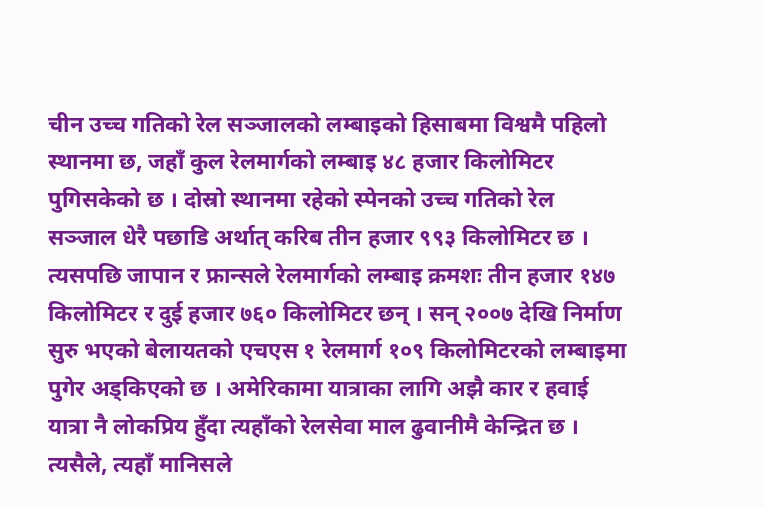चीन उच्च गतिको रेल सञ्जालको लम्बाइको हिसाबमा विश्वमै पहिलो स्थानमा छ, जहाँ कुल रेलमार्गको लम्बाइ ४८ हजार किलोमिटर पुगिसकेको छ । दोस्रो स्थानमा रहेको स्पेनको उच्च गतिको रेल सञ्जाल धेरै पछाडि अर्थात् करिब तीन हजार ९९३ किलोमिटर छ । त्यसपछि जापान र फ्रान्सले रेलमार्गको लम्बाइ क्रमशः तीन हजार १४७ किलोमिटर र दुई हजार ७६० किलोमिटर छन् । सन् २००७ देखि निर्माण सुरु भएको बेलायतको एचएस १ रेलमार्ग १०९ किलोमिटरको लम्बाइमा पुगेर अड्किएको छ । अमेरिकामा यात्राका लागि अझै कार र हवाई यात्रा नै लोकप्रिय हुँदा त्यहाँको रेलसेवा माल ढुवानीमै केन्द्रित छ । त्यसैले, त्यहाँ मानिसले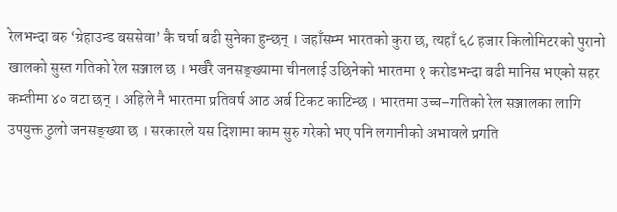रेलभन्दा बरु ‘ग्रेहाउन्ड बससेवा’ कै चर्चा बढी सुनेका हुन्छन् । जहाँसम्म भारतको कुरा छ, त्यहाँ ६८ हजार किलोमिटरको पुरानो खालको सुस्त गतिको रेल सञ्जाल छ । भर्खरै जनसङ्ख्यामा चीनलाई उछिनेको भारतमा १ करोडभन्दा बढी मानिस भएको सहर कम्तीमा ४० वटा छन् । अहिले नै भारतमा प्रतिवर्ष आठ अर्ब टिकट काटिन्छ । भारतमा उच्च–गतिको रेल सञ्जालका लागि उपयुक्त ठुलो जनसङ्ख्या छ । सरकारले यस दिशामा काम सुरु गरेको भए पनि लगानीको अभावले प्रगति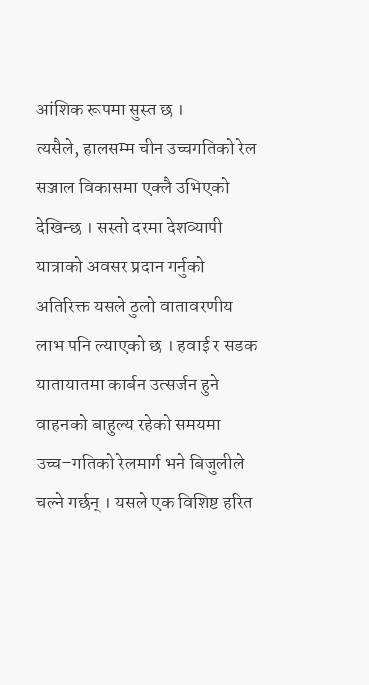आंशिक रूपमा सुस्त छ ।
त्यसैले, हालसम्म चीन उच्चगतिको रेल सञ्जाल विकासमा एक्लै उभिएको देखिन्छ । सस्तो दरमा देशव्यापी यात्राको अवसर प्रदान गर्नुको अतिरिक्त यसले ठुलो वातावरणीय लाभ पनि ल्याएको छ । हवाई र सडक यातायातमा कार्बन उत्सर्जन हुने वाहनको बाहुल्य रहेको समयमा उच्च–गतिको रेलमार्ग भने बिजुलीले चल्ने गर्छन् । यसले एक विशिष्ट हरित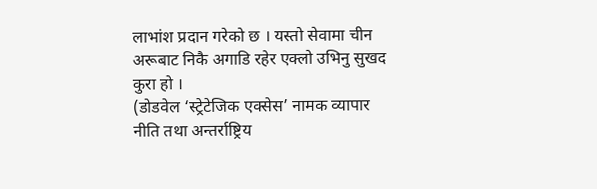लाभांश प्रदान गरेको छ । यस्तो सेवामा चीन अरूबाट निकै अगाडि रहेर एक्लो उभिनु सुखद कुरा हो ।
(डोडवेल ‘स्ट्रेटेजिक एक्सेस’ नामक व्यापार नीति तथा अन्तर्राष्ट्रिय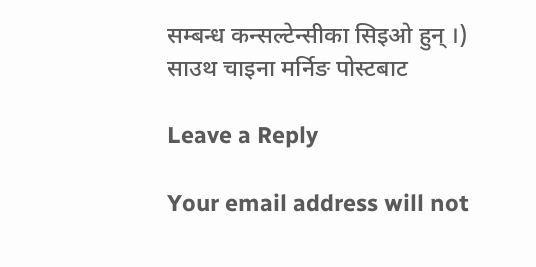सम्बन्ध कन्सल्टेन्सीका सिइओ हुन् ।)
साउथ चाइना मर्निङ पोस्टबाट

Leave a Reply

Your email address will not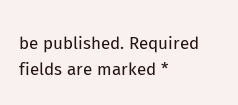be published. Required fields are marked *